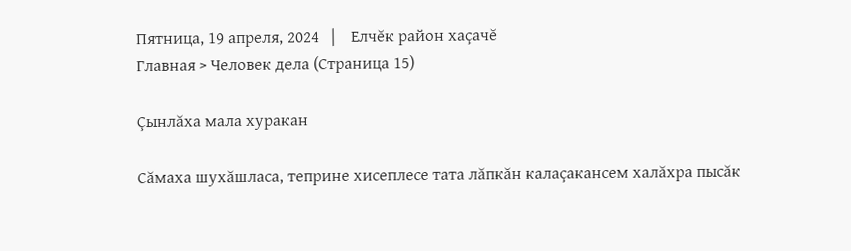Пятница, 19 апреля, 2024   |    Елчĕк район хаçачĕ
Главная > Человек дела (Страница 15)

Çынлăха мала хуракан

Сăмаха шухăшласа, теприне хисеплесе тата лăпкăн калаçакансем халăхра пысăк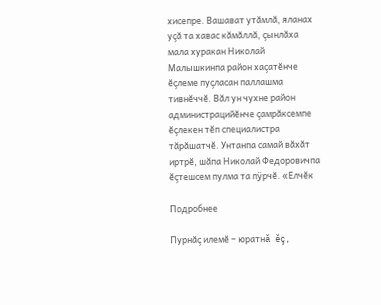хисепре. Вашават утăмлă, яланах уçă та хавас кăмăллă, çынлăха мала хуракан Николай Малышкинпа район хаçатĕнче ĕçлеме пуçласан паллашма тивнĕччĕ. Вăл ун чухне район администрацийĕнче çамрăксемпе ĕçлекен тĕп специалистра тăрăшатчĕ. Унтанпа самай вăхăт иртрĕ, шăпа Николай Федоровичпа ĕçтешсем пулма та пÿрчĕ. «Елчĕк

Подробнее

Пурнăç илемĕ – юратнă ĕç,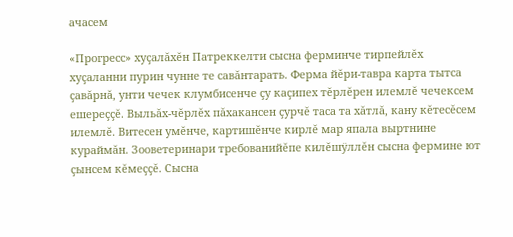ачасем

«Прогресс» хуçалăхĕн Патреккелти сысна ферминче тирпейлĕх хуçаланни пурин чунне те савăнтарать. Ферма йĕри-тавра карта тытса çавăрнă, унти чечек клумбисенче çу каçипех тĕрлĕрен илемлĕ чечексем ешереççĕ. Выльăх-чĕрлĕх пăхакансен çурчĕ таса та хăтлă, кану кĕтесĕсем илемлĕ. Витесен умĕнче, картишĕнче кирлĕ мар япала выртнине кураймăн. Зооветеринари требованийĕпе килĕшÿллĕн сысна фермине ют çынсем кĕмеççĕ. Сысна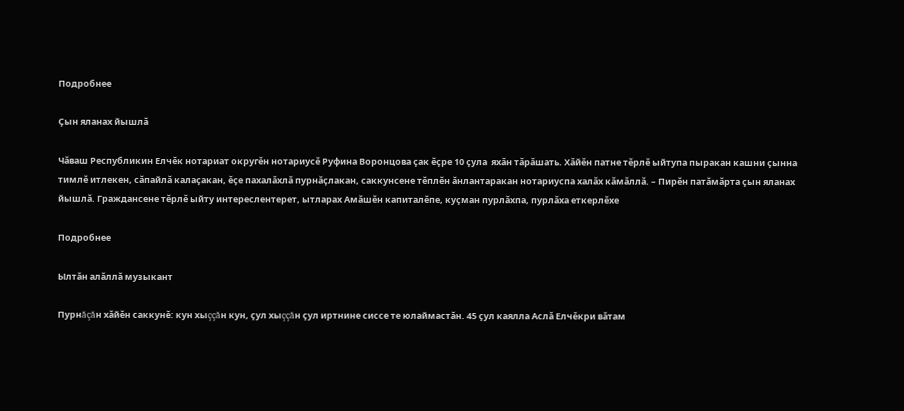Подробнее

Çын яланах йышлă

Чăваш Республикин Елчĕк нотариат округĕн нотариусĕ Руфина Воронцова çак ĕçре 10 çула  яхăн тăрăшать. Хăйĕн патне тĕрлĕ ыйтупа пыракан кашни çынна тимлĕ итлекен, сăпайлă калаçакан, ĕçе пахалăхлă пурнăçлакан, саккунсене тĕплĕн ăнлантаракан нотариуспа халăх кăмăллă. – Пирĕн патăмăрта çын яланах йышлă. Граждансене тĕрлĕ ыйту интереслентерет, ытларах Амăшĕн капиталĕпе, куçман пурлăхпа, пурлăха еткерлĕхе

Подробнее

Ылтăн алăллă музыкант

Пурнăçăн хăйĕн саккунĕ: кун хыççăн кун, çул хыççăн çул иртнине сиссе те юлаймастăн. 45 çул каялла Аслă Елчĕкри вăтам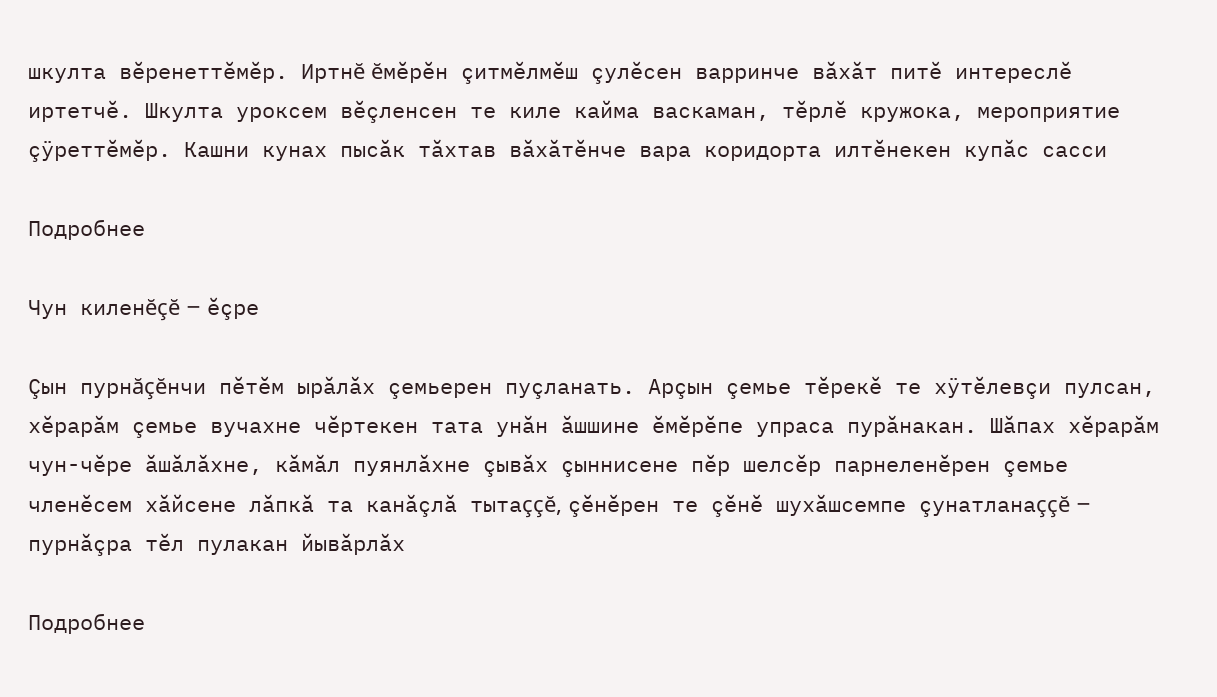шкулта вĕренеттĕмĕр. Иртнĕ ĕмĕрĕн çитмĕлмĕш çулĕсен варринче вăхăт питĕ интереслĕ иртетчĕ. Шкулта уроксем вĕçленсен те киле кайма васкаман, тĕрлĕ кружока, мероприятие çÿреттĕмĕр. Кашни кунах пысăк тăхтав вăхăтĕнче вара коридорта илтĕнекен купăс сасси

Подробнее

Чун киленĕçĕ – ĕçре

Çын пурнăçĕнчи пĕтĕм ырăлăх çемьерен пуçланать. Арçын çемье тĕрекĕ те хÿтĕлевçи пулсан, хĕрарăм çемье вучахне чĕртекен тата унăн ăшшине ĕмĕрĕпе упраса пурăнакан. Шăпах хĕрарăм чун-чĕре ăшăлăхне, кăмăл пуянлăхне çывăх çыннисене пĕр шелсĕр парнеленĕрен çемье членĕсем хăйсене лăпкă та канăçлă тытаççĕ, çĕнĕрен те çĕнĕ шухăшсемпе çунатланаççĕ – пурнăçра тĕл пулакан йывăрлăх

Подробнее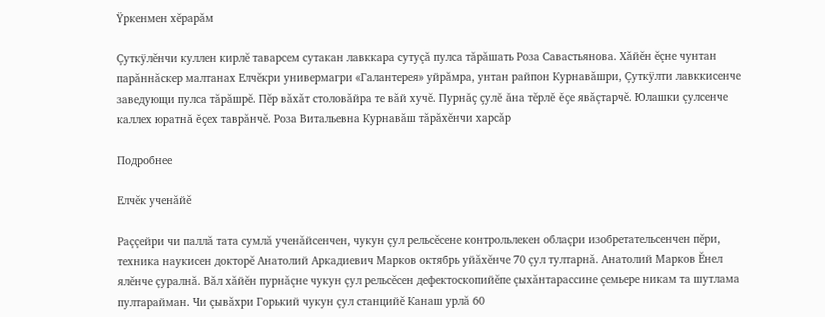Ÿркенмен хĕрарăм

Çуткÿлĕнчи куллен кирлĕ таварсем сутакан лавккара сутуçă пулса тăрăшать Роза Савастьянова. Хăйĕн ĕçне чунтан парăннăскер малтанах Елчĕкри универмагри «Галантерея» уйрăмра, унтан райпон Курнавăшри, Çуткÿлти лавккисенче заведующи пулса тăрăшрĕ. Пĕр вăхăт столовăйра те вăй хучĕ. Пурнăç çулĕ ăна тĕрлĕ ĕçе явăçтарчĕ. Юлашки çулсенче каллех юратнă ĕçех таврăнчĕ. Роза Витальевна Курнавăш тăрăхĕнчи харсăр

Подробнее

Елчĕк ученăйĕ

Раççейри чи паллă тата сумлă ученăйсенчен, чукун çул рельсĕсене контрольлекен облаçри изобретательсенчен пĕри, техника наукисен докторĕ Анатолий Аркадиевич Марков октябрь уйăхĕнче 70 çул тултарнă. Анатолий Марков Ĕнел ялĕнче çуралнă. Вăл хăйĕн пурнăçне чукун çул рельсĕсен дефектоскопийĕпе çыхăнтарассине çемьере никам та шутлама пултарайман. Чи çывăхри Горький чукун çул станцийĕ Канаш урлă 60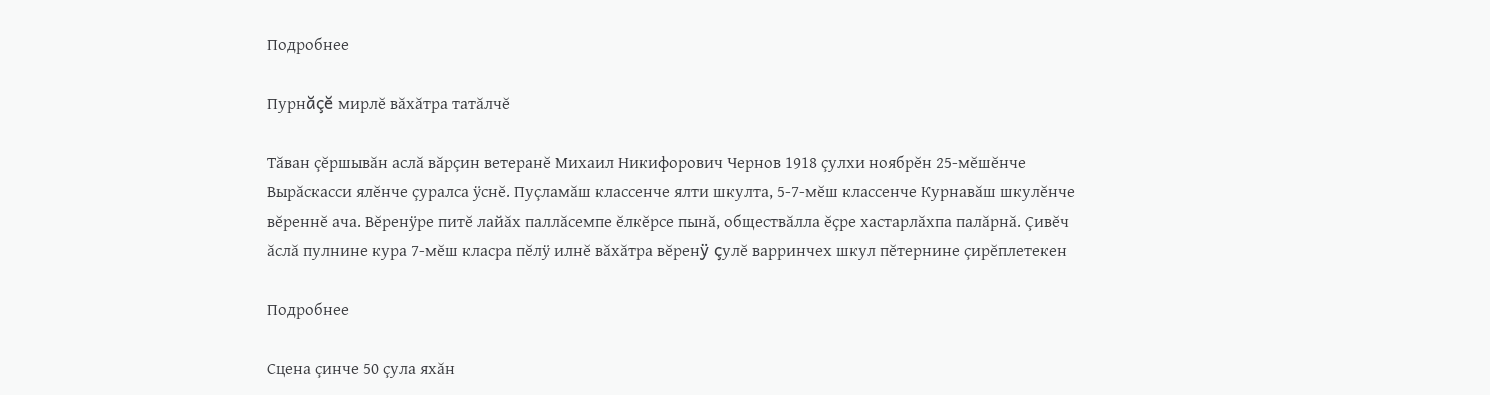Подробнее

Пурнăçĕ мирлĕ вăхăтра татăлчĕ

Тăван çĕршывăн аслă вăрçин ветеранĕ Михаил Никифорович Чернов 1918 çулхи ноябрĕн 25-мĕшĕнче Вырăскасси ялĕнче çуралса ÿснĕ. Пуçламăш классенче ялти шкулта, 5-7-мĕш классенче Курнавăш шкулĕнче вĕреннĕ ача. Вĕренÿре питĕ лайăх паллăсемпе ĕлкĕрсе пынă, обществăлла ĕçре хастарлăхпа палăрнă. Çивĕч ăслă пулнине кура 7-мĕш класра пĕлÿ илнĕ вăхăтра вĕренÿ çулĕ варринчех шкул пĕтернине çирĕплетекен

Подробнее

Сцена çинче 50 çула яхăн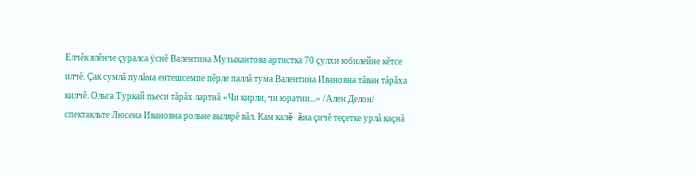Елчĕк ялĕнче çуралса ÿснĕ Валентина Музыкантова артистка 70 çулхи юбилейне кĕтсе илчĕ. Çак сумлă пулăма ентешсемпе пĕрле паллă тума Валентина Ивановна тăван тăрăха килчĕ. Ольга Туркай пьеси тăрăх лартнă «Чи кирли, чи юратни...» /Ален Делон/ спектакльте Люсена Ивановна рольне вылярĕ вăл. Кам калĕ ăна çичĕ теçетке урлă каçнă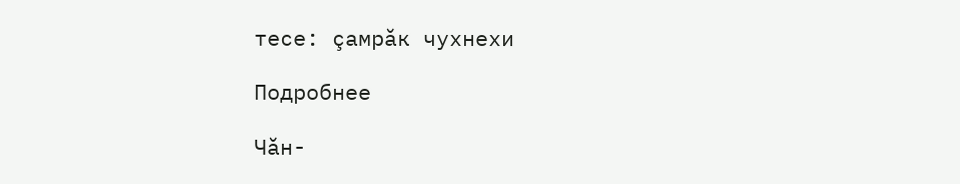тесе: çамрăк чухнехи

Подробнее

Чăн-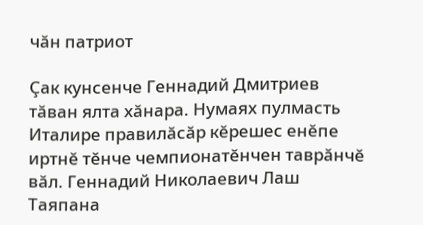чăн патриот

Çак кунсенче Геннадий Дмитриев тăван ялта хăнара. Нумаях пулмасть Италире правилăсăр кĕрешес енĕпе иртнĕ тĕнче чемпионатĕнчен таврăнчĕ вăл. Геннадий Николаевич Лаш Таяпана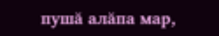пушă алăпа мар,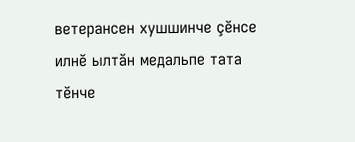ветерансен хушшинче çĕнсе илнĕ ылтăн медальпе тата тĕнче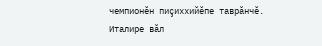чемпионĕн пиçиххийĕпе таврăнчĕ. Италире вăл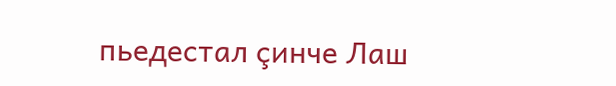пьедестал çинче Лаш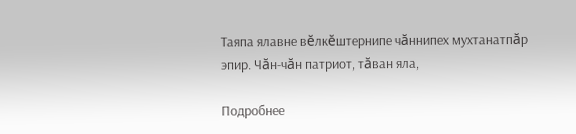Таяпа ялавне вĕлкĕштернипе чăннипех мухтанатпăр эпир. Чăн-чăн патриот, тăван яла,

Подробнее